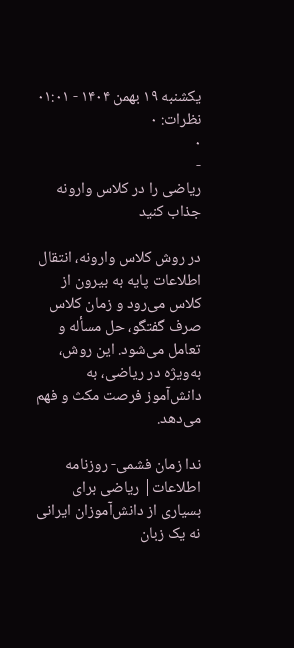یکشنبه ۱۹ بهمن ۱۴۰۴ - ۰۱:۰۱
نظرات: ۰
۰
-
ریاضی را در کلاس وارونه جذاب کنید

در روش کلاس وارونه، انتقال اطلاعات پایه به بیرون از کلاس می‌رود و زمان کلاس صرف گفتگو، حل مسأله و تعامل می‌شود. این روش، به‌ویژه در ریاضی، به دانش‌آموز فرصت مکث و فهم می‌دهد.

ندا زمان فشمی- روزنامه اطلاعات| ریاضی برای بسیاری از دانش‌آموزان ایرانی نه یک زبان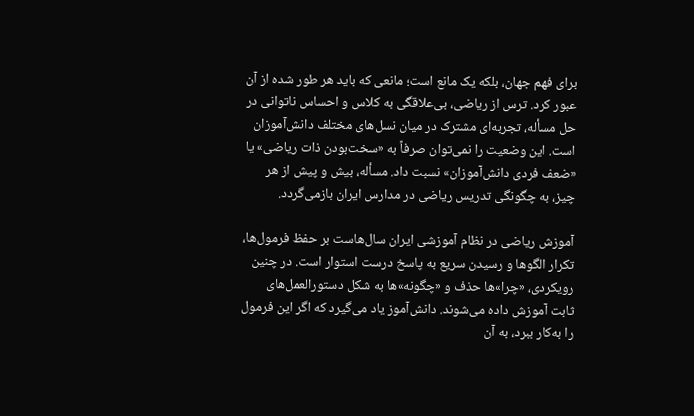برای فهم جهان، بلکه یک مانع است؛ مانعی که باید هر طور شده از آن عبور کرد. ترس از ریاضی، بی‌علاقگی به کلاس و احساس ناتوانی در حل مسأله، تجربه‌ای مشترک در میان نسل‌های مختلف دانش‌آموزان است. این وضعیت را نمی‌توان صرفاً به «سخت‌بودن ذات ریاضی» یا «ضعف فردی دانش‌آموزان» نسبت داد. مسأله، بیش و پیش از هر چیز، به چگونگی تدریس ریاضی در مدارس ایران بازمی‌گردد.

آموزش ریاضی در نظام آموزشی ایران سال‌هاست بر حفظ فرمول‌ها، تکرار الگوها و رسیدن سریع به پاسخ درست استوار است. در چنین رویکردی، «چرا»ها حذف و «چگونه»ها به شکل دستورالعمل‌های ثابت آموزش داده می‌شوند. دانش‌آموز یاد می‌گیرد که اگر این فرمول را به‌کار ببرد، به آن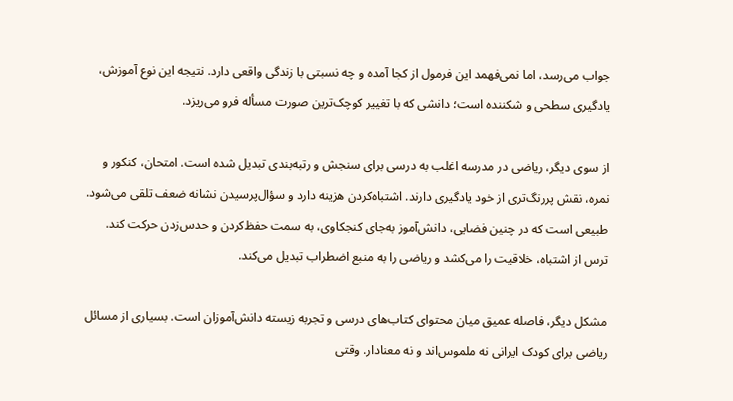جواب می‌رسد، اما نمی‌فهمد این فرمول از کجا آمده و چه نسبتی با زندگی واقعی دارد. نتیجه این نوع آموزش، یادگیری سطحی و شکننده است؛ دانشی که با تغییر کوچک‌ترین صورت مسأله فرو می‌ریزد.

از سوی دیگر، ریاضی در مدرسه اغلب به درسی برای سنجش و رتبه‌بندی تبدیل شده است. امتحان، کنکور و نمره، نقش پررنگ‌تری از خود یادگیری دارند. اشتباه‌کردن هزینه دارد و سؤال‌پرسیدن نشانه ضعف تلقی می‌شود. طبیعی است که در چنین فضایی، دانش‌آموز به‌جای کنجکاوی، به سمت حفظ‌کردن و حدس‌زدن حرکت کند. ترس از اشتباه، خلاقیت را می‌کشد و ریاضی را به منبع اضطراب تبدیل می‌کند.

مشکل دیگر، فاصله عمیق میان محتوای کتاب‌های درسی و تجربه زیسته دانش‌آموزان است. بسیاری از مسائل ریاضی برای کودک ایرانی نه ملموس‌اند و نه معنادار. وقتی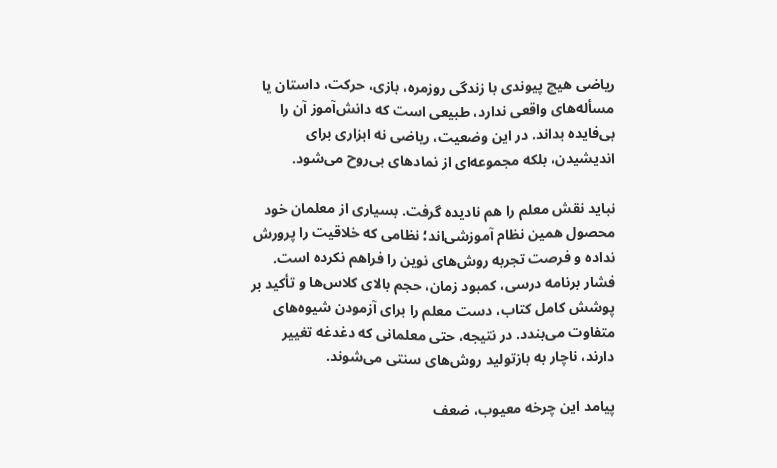ریاضی هیچ پیوندی با زندگی روزمره، بازی، حرکت، داستان یا مسأله‌های واقعی ندارد، طبیعی است که دانش‌آموز آن را بی‌فایده بداند. در این وضعیت، ریاضی نه ابزاری برای اندیشیدن، بلکه مجموعه‌ای از نمادهای بی‌روح می‌شود.

نباید نقش معلم را هم نادیده گرفت. بسیاری از معلمان خود محصول همین نظام آموزشی‌اند؛ نظامی که خلاقیت را پرورش نداده و فرصت تجربه روش‌های نوین را فراهم نکرده است. فشار برنامه درسی، کمبود زمان، حجم بالای کلاس‌ها و تأکید بر پوشش کامل کتاب، دست معلم را برای آزمودن شیوه‌های متفاوت می‌بندد. در نتیجه، حتی معلمانی که دغدغه تغییر دارند، ناچار به بازتولید روش‌های سنتی می‌شوند.

پیامد این چرخه معیوب، ضعف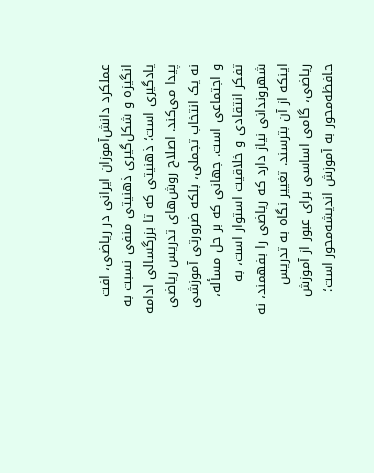عملکرد دانش‌آموزان ایرانی در ریاضی، افت انگیزه و شکل‌گیری ذهنیتی منفی نسبت به یادگیری است؛ ذهنیتی که تا بزرگسالی ادامه پیدا می‌کند. اصلاح روش‌های تدریس ریاضی نه یک انتخاب تجملی، بلکه ضرورتی آموزشی و اجتماعی است. جهانی که بر حل مسأله، تفکر انتقادی و خلاقیت استوار است، به شهروندانی نیاز دارد که ریاضی را بفهمند، نه اینکه از آن بترسند. تغییر نگاه به تدریس ریاضی، گامی اساسی برای عبور از آموزش حافظه‌محور به آموزش اندیشه‌محور است؛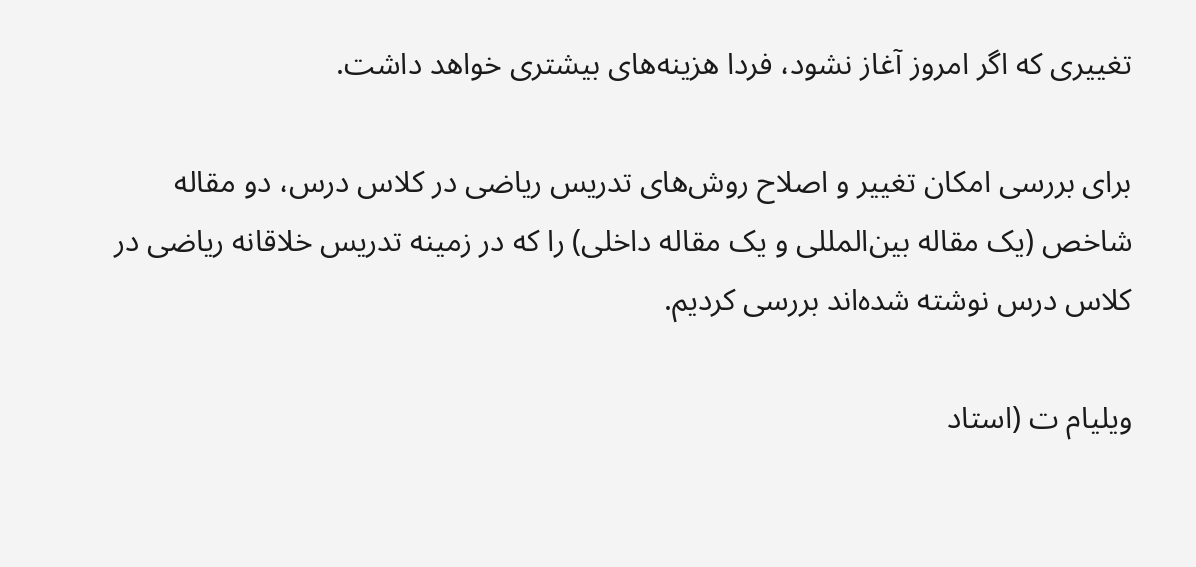تغییری که اگر امروز آغاز نشود، فردا هزینه‌های بیشتری خواهد داشت.

برای بررسی امکان تغییر و اصلاح روش‌های تدریس ریاضی در کلاس درس، دو مقاله شاخص (یک مقاله بین‌المللی و یک مقاله داخلی) را که در زمینه تدریس خلاقانه ریاضی در کلاس درس نوشته شده‌اند بررسی کردیم.

ویلیام ت (استاد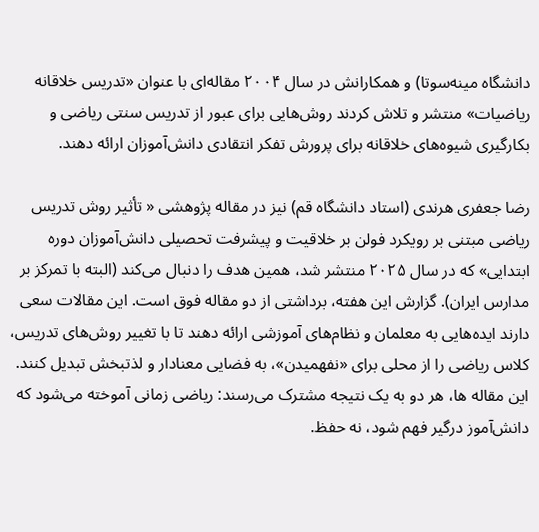دانشگاه مینه‌سوتا) و همکارانش در سال ۲۰۰۴ مقاله‌ای با عنوان «تدریس خلاقانه ریاضیات» منتشر و تلاش کردند روش‌هایی برای عبور از تدریس سنتی ریاضی و بکارگیری شیوه‌های خلاقانه برای پرورش تفکر انتقادی دانش‌آموزان ارائه دهند.

رضا جعفری هرندی (استاد دانشگاه قم) نیز در مقاله پژوهشی « تأثیر روش تدریس ریاضی مبتنی بر رویکرد فولن بر خلاقیت و پیشرفت تحصیلی دانش‌آموزان دوره ابتدایی» که در سال ۲۰۲۵ منتشر شد، همین هدف را دنبال می‌کند (البته با تمرکز بر مدارس ایران). گزارش این هفته، برداشتی از دو مقاله فوق است. این مقالات سعی دارند ایده‌هایی به معلمان و نظام‌های آموزشی ارائه دهند تا با تغییر روش‌های تدریس، کلاس ریاضی را از محلی برای «نفهمیدن»، به فضایی معنادار و لذتبخش تبدیل کنند. این مقاله ها، هر دو به یک نتیجه مشترک می‌رسند: ریاضی زمانی آموخته می‌شود که دانش‌آموز درگیر فهم شود، نه حفظ.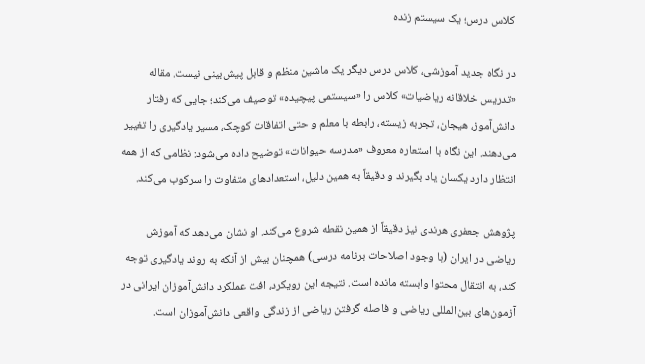کلاس درس؛ یک سیستم زنده

در نگاه جدید آموزشی، کلاس درس دیگر یک ماشین منظم و قابل پیش‌بینی نیست. مقاله «تدریس خلاقانه ریاضیات» کلاس را «سیستمی پیچیده» توصیف می‌کند؛ جایی که رفتار دانش‌آموز، هیجان، تجربه زیسته، رابطه با معلم و حتی اتفاقات کوچک، مسیر یادگیری را تغییر می‌دهند. این نگاه با استعاره معروف «مدرسه حیوانات» توضیح داده می‌شود: نظامی که از همه انتظار دارد یکسان یاد بگیرند و دقیقاً به همین دلیل، استعدادهای متفاوت را سرکوب می‌کند.

پژوهش جعفری هرندی نیز دقیقاً از همین نقطه شروع می‌کند. او نشان می‌دهد که آموزش ریاضی در ایران (با وجود اصلاحات برنامه درسی) همچنان بیش از آنکه به روند یادگیری توجه کند، به انتقال محتوا وابسته مانده است. نتیجه این رویکرد، افت عملکرد دانش‌آموزان ایرانی در آزمون‌های بین‌المللی ریاضی و فاصله گرفتن ریاضی از زندگی واقعی دانش‌آموزان است.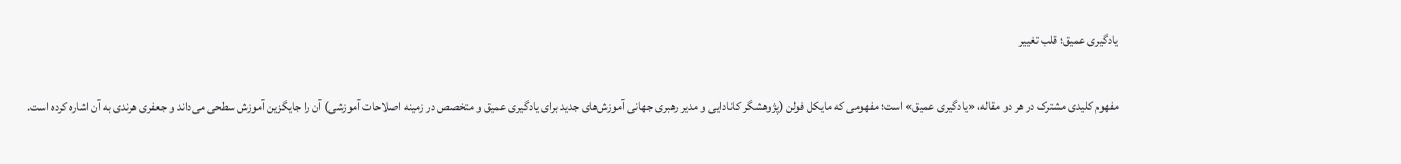یادگیری عمیق؛ قلب تغییر

مفهوم کلیدی مشترک در هر دو مقاله، «یادگیری عمیق» است؛ مفهومی که مایکل فولن (پژوهشگر کانادایی و مدیر رهبری جهانی آموزش‌های جدید برای یادگیری عمیق و متخصص در زمینه اصلاحات آموزشی) آن را جایگزین آموزش سطحی می‌داند و جعفری هرندی به آن اشاره کرده است.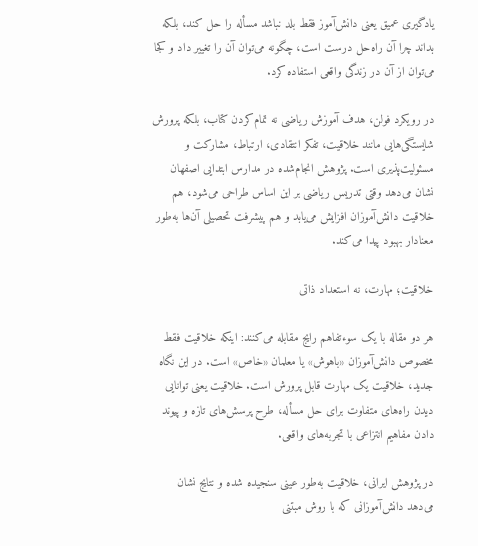یادگیری عمیق یعنی دانش‌آموز فقط بلد نباشد مسأله را حل کند، بلکه بداند چرا آن راه‌حل درست است، چگونه می‌توان آن را تغییر داد و کجا می‌توان از آن در زندگی واقعی استفاده کرد.

در رویکرد فولن، هدف آموزش ریاضی نه تمام‌کردن کتاب، بلکه پرورش شایستگی‌هایی مانند خلاقیت، تفکر انتقادی، ارتباط، مشارکت و مسئولیت‌پذیری است. پژوهش انجام‌شده در مدارس ابتدایی اصفهان نشان می‌دهد وقتی تدریس ریاضی بر این اساس طراحی می‌شود، هم خلاقیت دانش‌آموزان افزایش می‌یابد و هم پیشرفت تحصیلی آن‌ها به‌طور معنادار بهبود پیدا می‌کند.

خلاقیت؛ مهارت، نه استعداد ذاتی

هر دو مقاله با یک سوءتفاهم رایج مقابله می‌کنند: اینکه خلاقیت فقط مخصوص دانش‌آموزان «باهوش» یا معلمان «خاص» است. در این نگاه جدید، خلاقیت یک مهارت قابل پرورش است. خلاقیت یعنی توانایی دیدن راه‌های متفاوت برای حل مسأله، طرح پرسش‌های تازه و پیوند دادن مفاهیم انتزاعی با تجربه‌های واقعی.

در پژوهش ایرانی، خلاقیت به‌طور عینی سنجیده شده و نتایج نشان می‌دهد دانش‌آموزانی که با روش مبتنی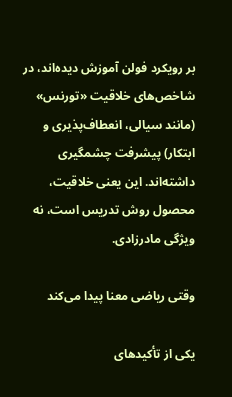بر رویکرد فولن آموزش دیده‌اند، در شاخص‌های خلاقیت «تورنس» (مانند سیالی، انعطاف‌پذیری و ابتکار) پیشرفت چشمگیری داشته‌اند. این یعنی خلاقیت، محصول روش تدریس است، نه ویژگی مادرزادی.

وقتی ریاضی معنا پیدا می‌کند

یکی از تأکیدهای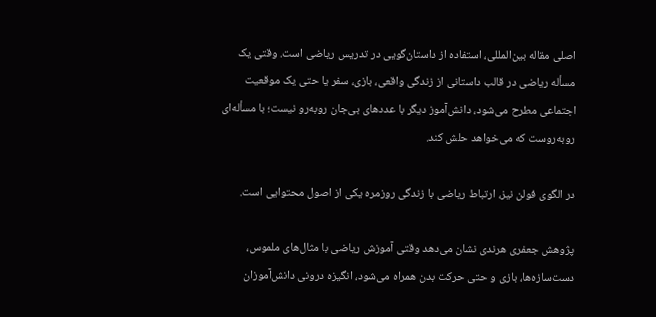اصلی مقاله بین‌المللی، استفاده از داستان‌گویی در تدریس ریاضی است. وقتی یک مسأله ریاضی در قالب داستانی از زندگی واقعی، بازی، سفر یا حتی یک موقعیت اجتماعی مطرح می‌شود، دانش‌آموز دیگر با عددهای بی‌جان روبه‌رو نیست؛ با مسأله‌ای روبه‌روست که می‌خواهد حلش کند.

در الگوی فولن نیز، ارتباط ریاضی با زندگی روزمره یکی از اصول محتوایی است.

پژوهش جعفری هرندی نشان می‌دهد وقتی آموزش ریاضی با مثال‌های ملموس، دست‌سازه‌ها، بازی و حتی حرکت بدن همراه می‌شود، انگیزه درونی دانش‌آموزان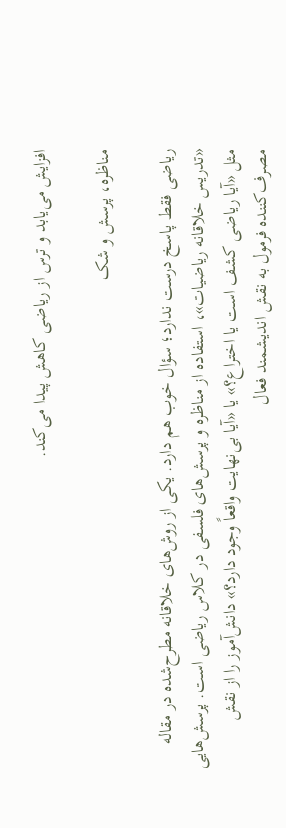افزایش می‌یابد و ترس از ریاضی کاهش پیدا می‌کند.

مناظره، پرسش و شک

ریاضی فقط پاسخ درست ندارد؛ سؤال خوب هم دارد. یکی از روش‌های خلاقانه مطرح‌شده در مقاله «تدریس خلاقانه ریاضیات»، استفاده از مناظره و پرسش‌های فلسفی در کلاس ریاضی است. پرسش‌هایی مثل «آیا ریاضی کشف است یا اختراع؟» یا «آیا بی‌نهایت واقعاً وجود دارد؟» دانش‌آموز را از نقش مصرف‌کننده فرمول به نقش اندیشمند فعال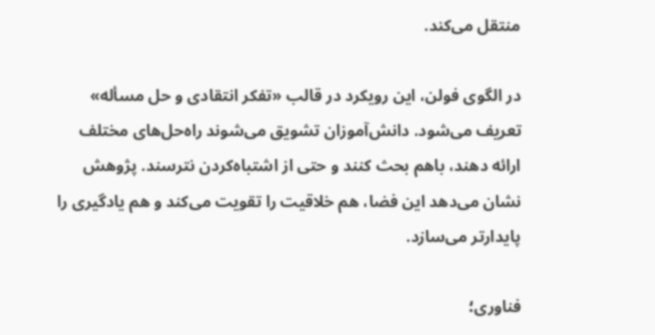منتقل می‌کند.

در الگوی فولن، این رویکرد در قالب «تفکر انتقادی و حل مسأله» تعریف می‌شود. دانش‌آموزان تشویق می‌شوند راه‌حل‌های مختلف ارائه دهند، باهم بحث کنند و حتی از اشتباه‌کردن نترسند. پژوهش نشان می‌دهد این فضا، هم خلاقیت را تقویت می‌کند و هم یادگیری را پایدارتر می‌سازد.

فناوری؛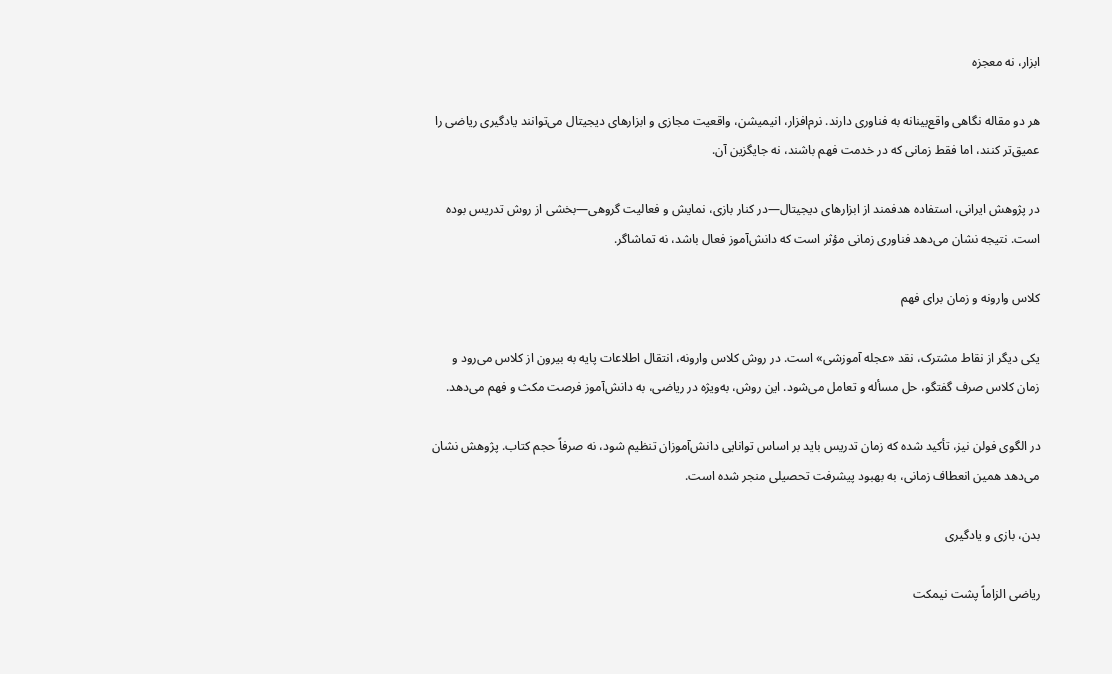ابزار، نه معجزه

هر دو مقاله نگاهی واقع‌بینانه به فناوری دارند. نرم‌افزار، انیمیشن، واقعیت مجازی و ابزارهای دیجیتال می‌توانند یادگیری ریاضی را عمیق‌تر کنند، اما فقط زمانی که در خدمت فهم باشند، نه جایگزین آن.

در پژوهش ایرانی، استفاده هدفمند از ابزارهای دیجیتال—در کنار بازی، نمایش و فعالیت گروهی—بخشی از روش تدریس بوده است. نتیجه نشان می‌دهد فناوری زمانی مؤثر است که دانش‌آموز فعال باشد، نه تماشاگر.

کلاس وارونه و زمان برای فهم

یکی دیگر از نقاط مشترک، نقد «عجله آموزشی» است. در روش کلاس وارونه، انتقال اطلاعات پایه به بیرون از کلاس می‌رود و زمان کلاس صرف گفتگو، حل مسأله و تعامل می‌شود. این روش، به‌ویژه در ریاضی، به دانش‌آموز فرصت مکث و فهم می‌دهد.

در الگوی فولن نیز، تأکید شده که زمان تدریس باید بر اساس توانایی دانش‌آموزان تنظیم شود، نه صرفاً حجم کتاب. پژوهش نشان می‌دهد همین انعطاف زمانی، به بهبود پیشرفت تحصیلی منجر شده است.

بدن، بازی و یادگیری

ریاضی الزاماً پشت نیمکت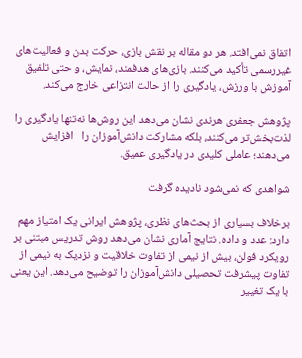اتفاق نمی‌افتد. هر دو مقاله بر نقش بازی، حرکت بدن و فعالیت‌های غیررسمی تأکید می‌کنند. بازی‌های هدفمند، نمایش، و حتی تلفیق آموزش با ورزش، یادگیری را از حالت انتزاعی خارج می‌کند.

پژوهش جعفری هرندی نشان می‌دهد این روش‌ها نه‌تنها یادگیری را لذت‌بخش‌تر می‌کنند، بلکه مشارکت دانش‌آموزان را   افزایش می‌دهند؛ عاملی کلیدی در یادگیری عمیق.

شواهدی که نمی‌شود نادیده گرفت

برخلاف بسیاری از بحث‌های نظری، پژوهش ایرانی یک امتیاز مهم دارد: عدد و داده. نتایج آماری نشان می‌دهد روش تدریس مبتنی بر رویکرد فولن، بیش از نیمی از تفاوت خلاقیت و نزدیک به نیمی از تفاوت پیشرفت تحصیلی دانش‌آموزان را توضیح می‌دهد. این یعنی با یک تغییر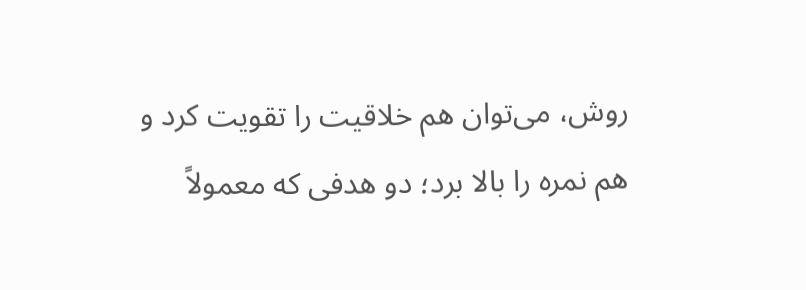روش، می‌توان هم خلاقیت را تقویت کرد و هم نمره را بالا برد؛ دو هدفی که معمولاً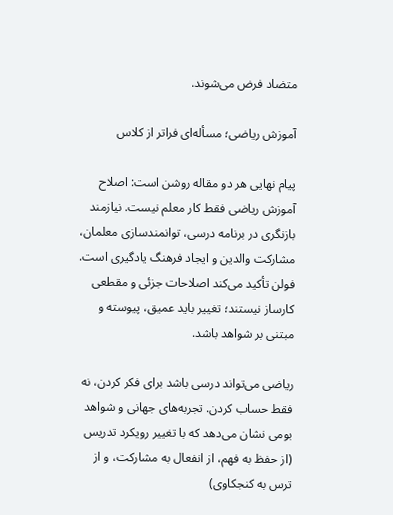متضاد فرض می‌شوند.

آموزش ریاضی؛ مسأله‌ای فراتر از کلاس

پیام نهایی هر دو مقاله روشن است: اصلاح آموزش ریاضی فقط کار معلم نیست. نیازمند بازنگری در برنامه درسی، توانمندسازی معلمان، مشارکت والدین و ایجاد فرهنگ یادگیری است. فولن تأکید می‌کند اصلاحات جزئی و مقطعی کارساز نیستند؛ تغییر باید عمیق، پیوسته و مبتنی بر شواهد باشد.

ریاضی می‌تواند درسی باشد برای فکر کردن، نه فقط حساب کردن. تجربه‌های جهانی و شواهد بومی نشان می‌دهد که با تغییر رویکرد تدریس (از حفظ به فهم، از انفعال به مشارکت، و از ترس به کنجکاوی)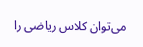می‌توان کلاس ریاضی را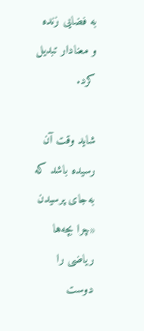به فضایی زنده و معنادار تبدیل کرد.

شاید وقت آن رسیده باشد که به‌جای پرسیدن «چرا بچه‌ها ریاضی را دوست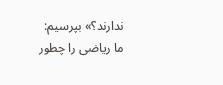ندارند؟» بپرسیم: ما ریاضی را چطور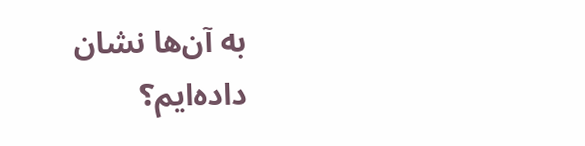به آن‌ها نشان داده‌ایم؟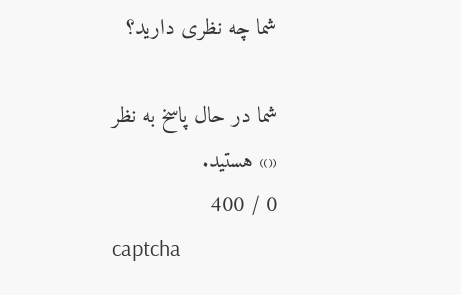شما چه نظری دارید؟

شما در حال پاسخ به نظر «» هستید.
0 / 400
captcha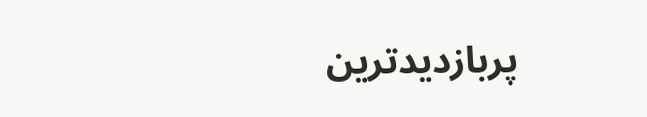پربازدیدترین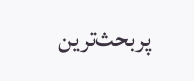پربحث‌ترین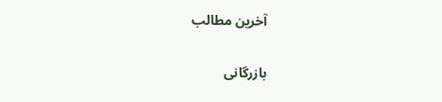آخرین مطالب

بازرگانی